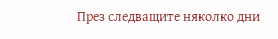През следващите няколко дни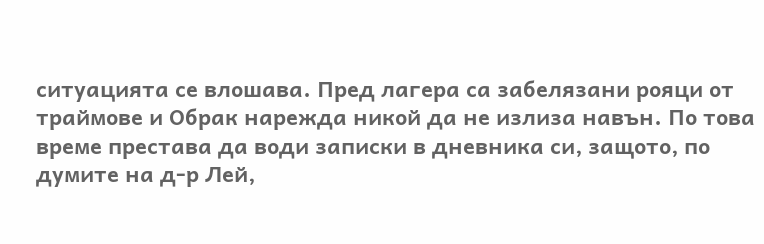ситуацията се влошава. Пред лагера са забелязани рояци от траймове и Обрак нарежда никой да не излиза навън. По това време престава да води записки в дневника си, защото, по думите на д-р Лей,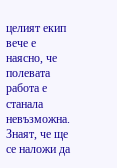целият екип вече е наясно, че полевата работа е станала невъзможна.
Знаят, че ще се наложи да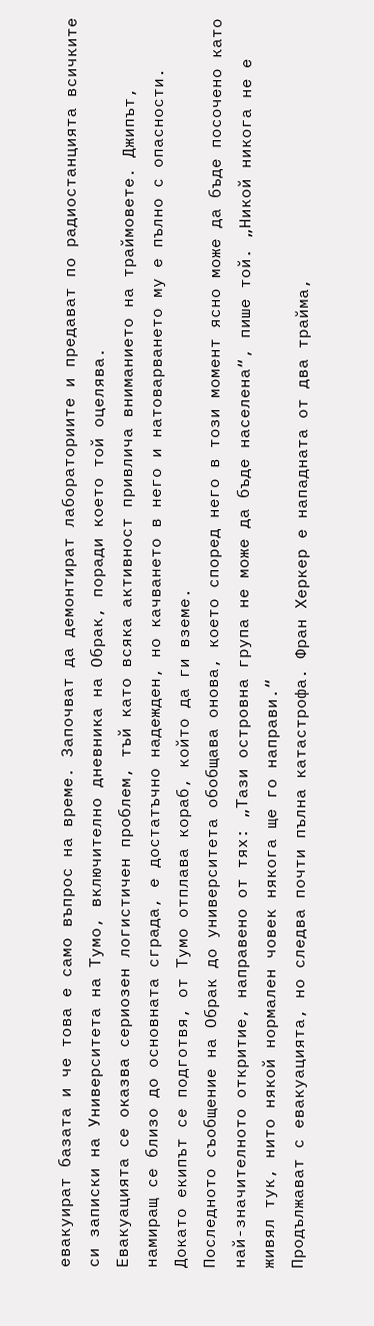евакуират базата и че това е само въпрос на време. Започват да демонтират лабораториите и предават по радиостанцията всичките си записки на Университета на Тумо, включително дневника на Обрак, поради което той оцелява.
Евакуацията се оказва сериозен логистичен проблем, тъй като всяка активност привлича вниманието на траймовете. Джипът, намиращ се близо до основната сграда, е достатъчно надежден, но качването в него и натоварването му е пълно с опасности. Докато екипът се подготвя, от Тумо отплава кораб, който да ги вземе.
Последното съобщение на Обрак до университета обобщава онова, което според него в този момент ясно може да бъде посочено като най-значителното откритие, направено от тях: „Тази островна група не може да бъде населена“, пише той. „Никой никога не е живял тук, нито някой нормален човек някога ще го направи.“
Продължават с евакуацията, но следва почти пълна катастрофа. Фран Херкер е нападната от два трайма,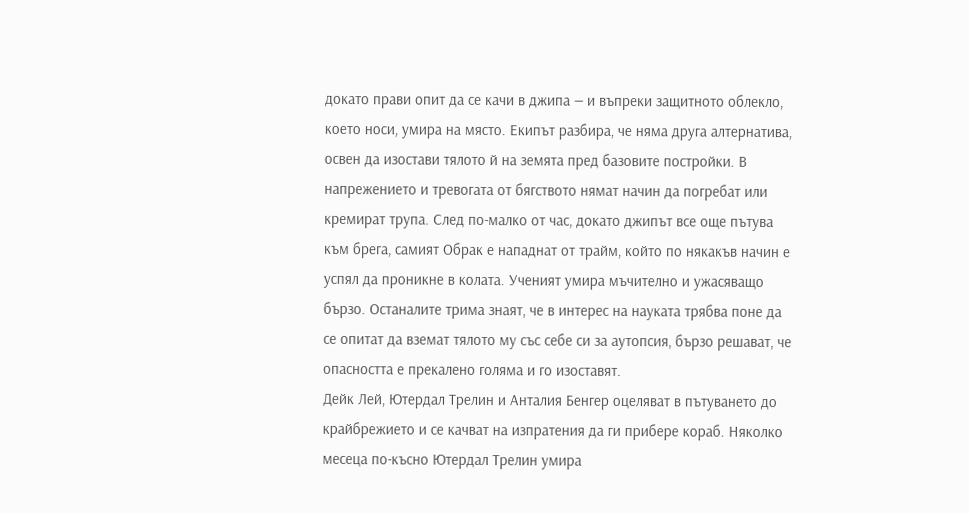докато прави опит да се качи в джипа — и въпреки защитното облекло, което носи, умира на място. Екипът разбира, че няма друга алтернатива, освен да изостави тялото й на земята пред базовите постройки. В напрежението и тревогата от бягството нямат начин да погребат или кремират трупа. След по-малко от час, докато джипът все още пътува към брега, самият Обрак е нападнат от трайм, който по някакъв начин е успял да проникне в колата. Ученият умира мъчително и ужасяващо бързо. Останалите трима знаят, че в интерес на науката трябва поне да се опитат да вземат тялото му със себе си за аутопсия, бързо решават, че опасността е прекалено голяма и го изоставят.
Дейк Лей, Ютердал Трелин и Анталия Бенгер оцеляват в пътуването до крайбрежието и се качват на изпратения да ги прибере кораб. Няколко месеца по-късно Ютердал Трелин умира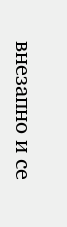внезапно и се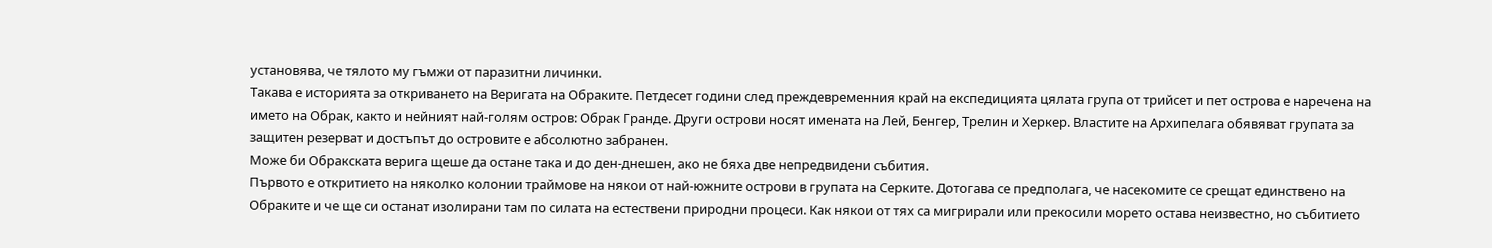установява, че тялото му гъмжи от паразитни личинки.
Такава е историята за откриването на Веригата на Обраките. Петдесет години след преждевременния край на експедицията цялата група от трийсет и пет острова е наречена на името на Обрак, както и нейният най-голям остров: Обрак Гранде. Други острови носят имената на Лей, Бенгер, Трелин и Херкер. Властите на Архипелага обявяват групата за защитен резерват и достъпът до островите е абсолютно забранен.
Може би Обракската верига щеше да остане така и до ден-днешен, ако не бяха две непредвидени събития.
Първото е откритието на няколко колонии траймове на някои от най-южните острови в групата на Серките. Дотогава се предполага, че насекомите се срещат единствено на Обраките и че ще си останат изолирани там по силата на естествени природни процеси. Как някои от тях са мигрирали или прекосили морето остава неизвестно, но събитието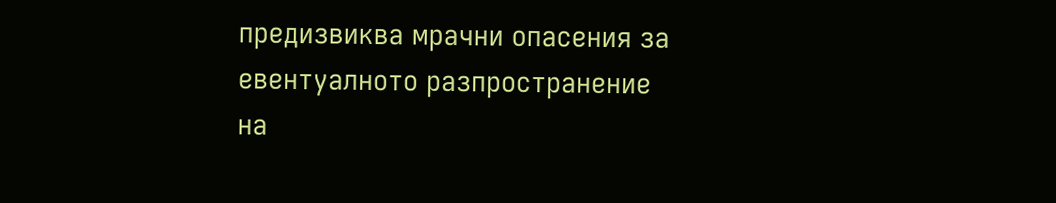предизвиква мрачни опасения за евентуалното разпространение на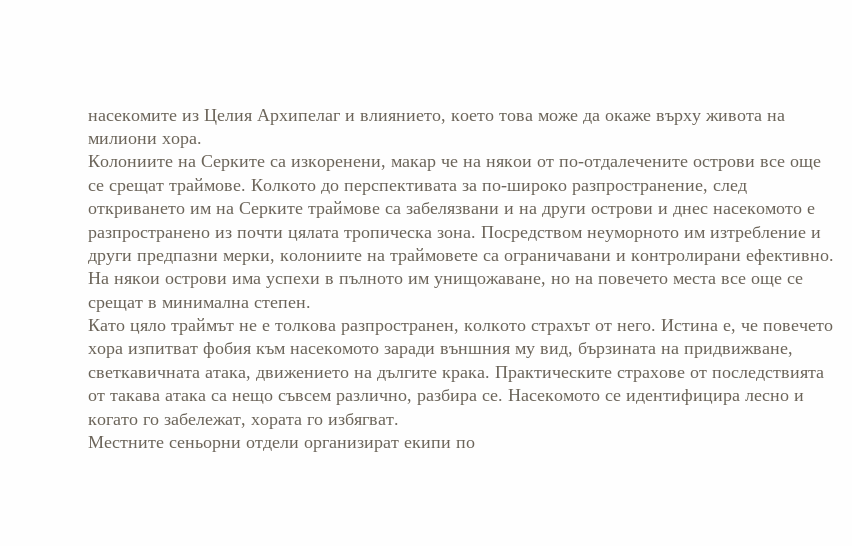насекомите из Целия Архипелаг и влиянието, което това може да окаже върху живота на милиони хора.
Колониите на Серките са изкоренени, макар че на някои от по-отдалечените острови все още се срещат траймове. Колкото до перспективата за по-широко разпространение, след откриването им на Серките траймове са забелязвани и на други острови и днес насекомото е разпространено из почти цялата тропическа зона. Посредством неуморното им изтребление и други предпазни мерки, колониите на траймовете са ограничавани и контролирани ефективно. На някои острови има успехи в пълното им унищожаване, но на повечето места все още се срещат в минимална степен.
Като цяло траймът не е толкова разпространен, колкото страхът от него. Истина е, че повечето хора изпитват фобия към насекомото заради външния му вид, бързината на придвижване, светкавичната атака, движението на дългите крака. Практическите страхове от последствията от такава атака са нещо съвсем различно, разбира се. Насекомото се идентифицира лесно и когато го забележат, хората го избягват.
Местните сеньорни отдели организират екипи по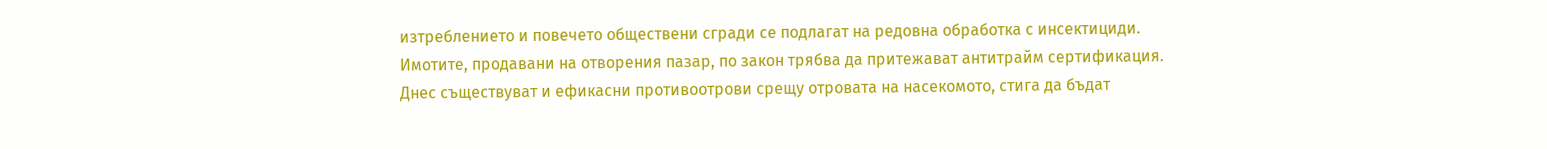изтреблението и повечето обществени сгради се подлагат на редовна обработка с инсектициди. Имотите, продавани на отворения пазар, по закон трябва да притежават антитрайм сертификация. Днес съществуват и ефикасни противоотрови срещу отровата на насекомото, стига да бъдат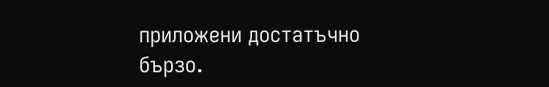приложени достатъчно бързо.